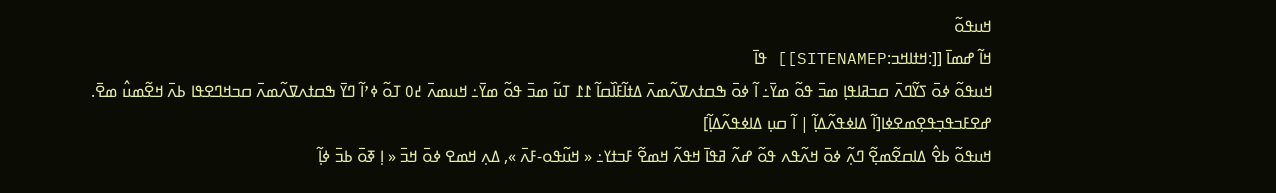ߞߎߟߋ߬
ߞߊ߬ ߝߘߊ߫ [[:ߞߙߊߞߏ:SITENAMEP]] ߟߊ߫
ߞߎߟߋ߬ ߦߋ߫ ߖߌ߬ߣߍ߫ ߛߏߥߊߟߊ߲ ߘߏ߫ ߟߋ߬ ߘߌ߫߸ ߊ߬ ߦߋ߫ ߒߛߙߍߜߍ߬ߘߍ߫ ߡߙߊ߬ߓߊ߰ߛߊ߬ ߁߁ ߠߎ߬ ߘߏ߫ ߟߋ߬ ߘߌ߫߸ ߞߎߘߍ߫ ߄߀ ߠߋ߬ ߦߴߊ߬ ߣߌ߫ ߒߛߙߍߜߍ߬ߘߍ߫ ߛߏߞߣߐߟߊ ߕߍ߫ ߞߐ߬ߘߎ߮ ߘߐ߫.
ߝߐߓߏߟߏ߲ߟߐ߲ߘߐߦߊ[ߊ߬ ߡߊߦߟߍ߬ߡߊ߲߬ | ߊ߬ ߛߎ߲ ߡߊߦߟߍ߬ߡߊ߲߬]
ߞߎߟߋ߬ ߕߐ߮ ߡߊߛߐ߬ߘߐ߲߬ ߣߍ߲߬ ߦߋ߫ ߞߍ߬ߟߍ ߟߋ߬ ߝߍ߬ ߥߟߊ߫ ߞߟߍ߬ ߞߘߐ߬ ߓߏߙߌ߸ « ߞߎ߬ߟߋ-ߓߍ߫ », ߡߍ߲ ߞߘߐ ߦߋ߫ ߞߏ߫ « ߊ߲ ߧߋ߫ ߕߏ߫ ߦߊ߲߬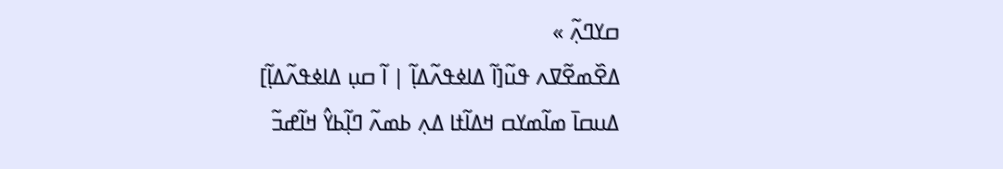ߛߌߣߍ߲߬ »
ߡߐ߰ߘߐ߬ߜߍ ߟߎ߬[ߊ߬ ߡߊߦߟߍ߬ߡߊ߲߬ | ߊ߬ ߛߎ߲ ߡߊߦߟߍ߬ߡߊ߲߬]
ߡߎߛߊ߫ ߘߊ߬ߘߌߛ ߞߡߊ߬ߙߊ ߡߍ߲ ߕߘߍ߬ ߣߊ߲߬ߕߌ߮ ߞߊ߬ߝߏ߬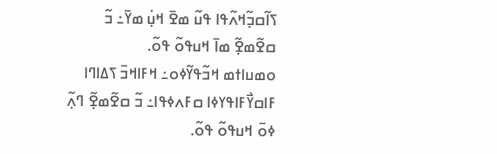ߖߊ߬ߛߏ߲߬ߞߍ߬ߟߊ ߟߎ߬ ߘߐ߫ ߞߎ߲߭ ߘߌ߫߸ ߏ߬ ߛߐ߬ߘߐ߲߬ ߘߊ߫ ߞߎߟߋ߬ ߟߋ߬.
ߋߘߎߊߙߘ ߞߏ߬ߟߌ߬ߦߋ߸ ߞߓߊߞߏ߫ ߖߡߊߣߊ ߓߊߛߌ߯ߓߊߟߌߦߊ ߛߓߍߦߟߊ߸ ߏ߬ ߛߐ߬ߘߐ߲߬ ߣߍ߲߬ ߦߋ߫ ߞߎߟߋ߬ ߟߋ߬.